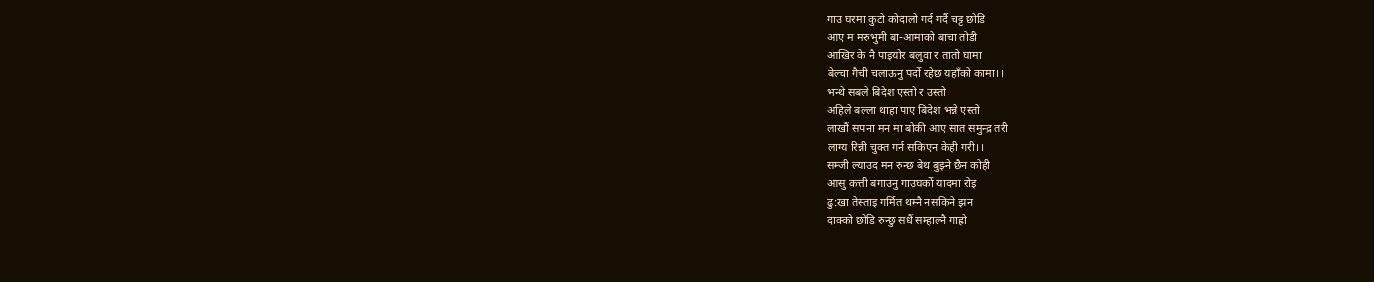गाउ घरमा कुटो कोदालो गर्द गर्दै चट्ट छोडि
आए म मरुभुमी बा-आमाको बाचा तोडी
आखिर के नै पाइयोर बलुवा र तातो घामा
बेल्चा गैची चलाऊनु पर्दो रहेछ यहाँको कामा।।
भन्थे सबले बिदेश एस्तो र उस्तो
अहिले बल्ला थाहा पाए बिदेश भन्ने एस्तो
लाखौं सपना मन मा बोकी आए सात समुन्द्र तरी
लाग्य रिन्नी चुक्त गर्न सकिएन केही गरी।।
सम्जी ल्याउद मन रुन्छ बेथ बुझ्ने छैन कोही
आसु कत्ती बगाउनु गाउघर्को यादमा रोइ
ढु:खा तेस्ताइ गर्मित थम्नै नसकिने झन
दाक्को छोडि रुन्छु सधैं सम्हाल्नै गाह्रो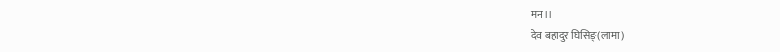मन।।
देव बहादुर घिसिङ्(लामा)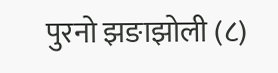पुरनो झङाझोली (८)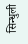सिन्धुली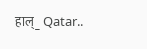हाल्_ Qatar..